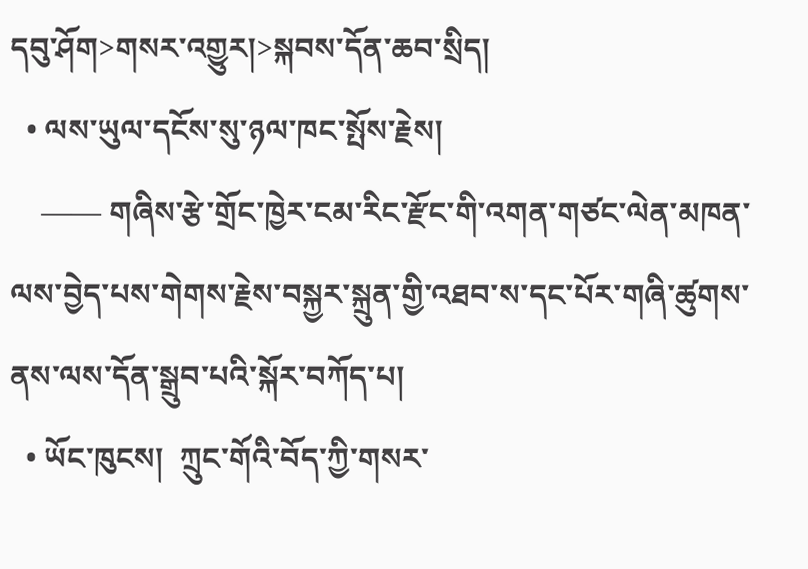དབུ་ཤོག>གསར་འགྱུར།>སྐབས་དོན་ཆབ་སྲིད།
  • ལས་ཡུལ་དངོས་སུ་ཉལ་ཁང་སྤོས་རྗེས།
    —— གཞིས་རྩེ་གྲོང་ཁྱེར་ངམ་རིང་རྫོང་གི་འགན་གཙང་ལེན་མཁན་ལས་བྱེད་པས་གེགས་རྗེས་བསྐྱར་སྐྲུན་གྱི་འཐབ་ས་དང་པོར་གཞི་ཚུགས་ནས་ལས་དོན་སྒྲུབ་པའི་སྐོར་བཀོད་པ།
  • ཡོང་ཁུངས།  ཀྲུང་གོའི་བོད་ཀྱི་གསར་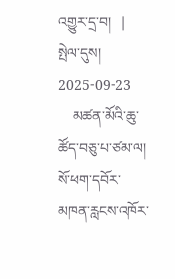འགྱུར་དྲ་བ།   |     སྤེལ་དུས།  2025-09-23
    མཚན་མོའི་ཆུ་ཚོད་བཅུ་པ་ཙམ་ལ། སོ་ཕག་དབོར་མཁན་རླངས་འཁོར་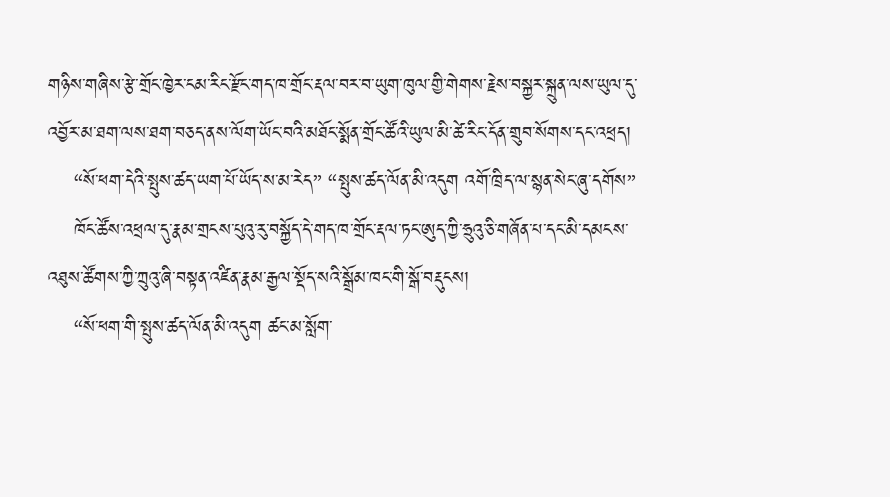གཉིས་གཞིས་རྩེ་གྲོང་ཁྱེར་ངམ་རིང་རྫོང་གད་ཁ་གྲོང་རྡལ་བར་བ་ཡུག་ཁུལ་གྱི་གེགས་རྗེས་བསྐྱར་སྐྲུན་ལས་ཡུལ་དུ་འབྱོར་མ་ཐག་ལས་ཐག་བཅད་ནས་ལོག་ཡོང་བའི་མཐོང་སྨོན་གྲོང་ཚོའི་ཡུལ་མི་ཚེ་རིང་དོན་གྲུབ་སོགས་དང་འཕྲད།
    “སོ་ཕག་དེའི་སྤུས་ཚད་ཡག་པོ་ཡོད་ས་མ་རེད” “སྤུས་ཚད་ལོན་མི་འདུག འགོ་ཁྲིད་ལ་སྙན་སེང་ཞུ་དགོས”
    ཁོང་ཚོས་འཕྲལ་དུ་རྣམ་གྲངས་པུའུ་རུ་བསྐྱོད་དེ་གད་ཁ་གྲོང་རྡལ་ཏང་ཨུད་ཀྱི་ཧྲུའུ་ཅི་གཞོན་པ་དང་མི་དམངས་འཐུས་ཚོགས་ཀྱི་ཀྲུའུ་ཞི་བསྟན་འཛིན་རྣམ་རྒྱལ་སྡོད་སའི་སྒྲོམ་ཁང་གི་སྒོ་བརྡུངས།
    “སོ་ཕག་གི་སྤུས་ཚད་ལོན་མི་འདུག ཚང་མ་སློག་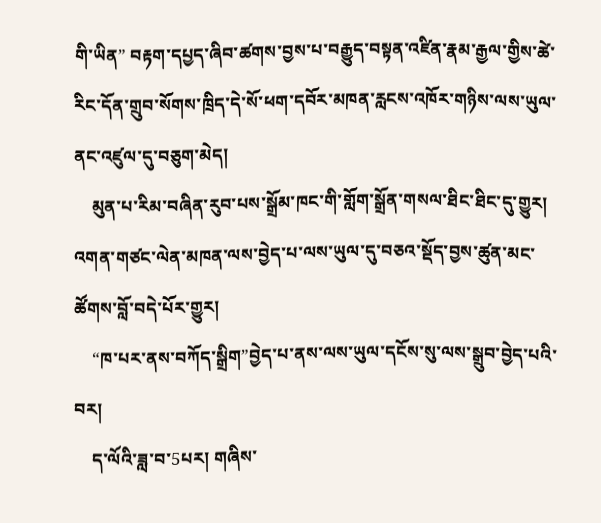གི་ཡིན” བརྟག་དཔྱད་ཞིབ་ཚགས་བྱས་པ་བརྒྱུད་བསྟན་འཛིན་རྣམ་རྒྱལ་གྱིས་ཚེ་རིང་དོན་གྲུབ་སོགས་ཁྲིད་དེ་སོ་ཕག་དབོར་མཁན་རླངས་འཁོར་གཉིས་ལས་ཡུལ་ནང་འཛུལ་དུ་བཅུག་མེད།
    མུན་པ་རིམ་བཞིན་རུབ་པས་སྒྲོམ་ཁང་གི་གློག་སྒྲོན་གསལ་ཐིང་ཐིང་དུ་གྱུར། འགན་གཙང་ལེན་མཁན་ལས་བྱེད་པ་ལས་ཡུལ་དུ་བཅའ་སྡོད་བྱས་ཚུན་མང་ཚོགས་བློ་བདེ་པོར་གྱུར།
    “ཁ་པར་ནས་བཀོད་སྒྲིག”བྱེད་པ་ནས་ལས་ཡུལ་དངོས་སུ་ལས་སྒྲུབ་བྱེད་པའི་བར།
    ད་ལོའི་ཟླ་བ་5པར། གཞིས་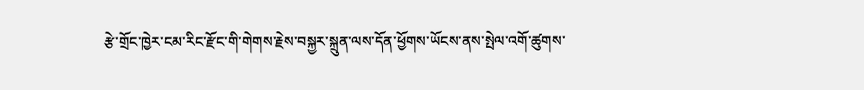རྩེ་གྲོང་ཁྱེར་ངམ་རིང་རྫོང་གི་གེགས་རྗེས་བསྐྱར་སྐྲུན་ལས་དོན་ཕྱོགས་ཡོངས་ནས་སྤེལ་འགོ་ཚུགས་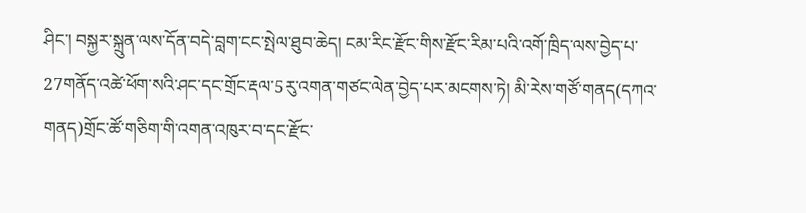ཤིང་། བསྐྱར་སྐྲུན་ལས་དོན་བདེ་བླག་ངང་སྤེལ་ཐུབ་ཆེད། ངམ་རིང་རྫོང་གིས་རྫོང་རིམ་པའི་འགོ་ཁྲིད་ལས་བྱེད་པ་27གནོད་འཚེ་ཕོག་སའི་ཤང་དང་གྲོང་རྡལ་5རུ་འགན་གཙང་ལེན་བྱེད་པར་མངགས་ཏེ། མི་རེས་གཙོ་གནད(དཀའ་གནད)གྲོང་ཚོ་གཅིག་གི་འགན་འཁུར་བ་དང་རྫོང་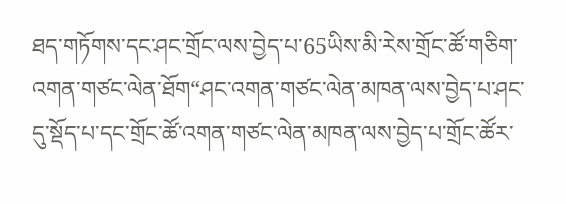ཐད་གཏོགས་དང་ཤང་གྲོང་ལས་བྱེད་པ་65ཡིས་མི་རེས་གྲོང་ཚོ་གཅིག་འགན་གཙང་ལེན་ཐོག“ཤང་འགན་གཙང་ལེན་མཁན་ལས་བྱེད་པ་ཤང་དུ་སྡོད་པ་དང་གྲོང་ཚོ་འགན་གཙང་ལེན་མཁན་ལས་བྱེད་པ་གྲོང་ཚོར་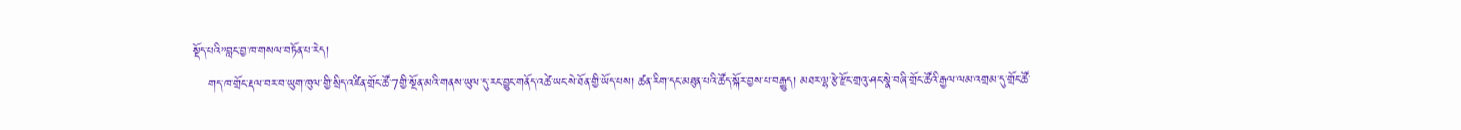སྡོད་པའི”བླང་བྱ་ཁ་གསལ་བཏོན་པ་རེད།
    གད་ཁ་གྲོང་རྡལ་བར་བ་ཡུག་ཁུལ་གྱི་སྲིད་འཛིན་གྲོང་ཚོ་7གྱི་སྔོན་མའི་གནས་ཡུལ་དུ་རང་བྱུང་གནོད་འཚེ་ཡང་སེ་ཐོན་གྱི་ཡོད་པས། ཚན་རིག་དང་མཐུན་པའི་ཚོད་སྐོར་བྱས་པ་བརྒྱུད། མཐར་ལྷ་རྩེ་རྫོང་གྲའུ་ཤང་སྣེ་བཞི་གྲོང་ཚོའི་རྒྱལ་ལམ་འགྲམ་དུ་གྲོང་ཚོ་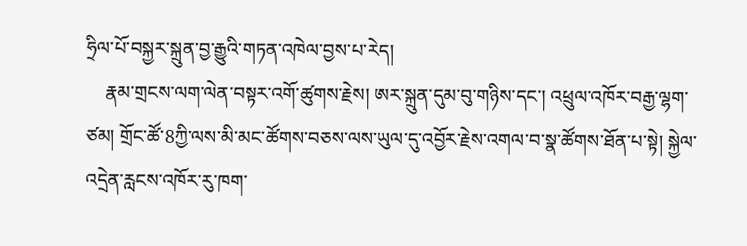ཧྲིལ་པོ་བསྐྱར་སྐྲུན་བྱ་རྒྱུའི་གཏན་འཁེལ་བྱས་པ་རེད།
    རྣམ་གྲངས་ལག་ལེན་བསྟར་འགོ་ཚུགས་རྗེས། ཨར་སྐྲུན་དུམ་བུ་གཉིས་དང་། འཕྲུལ་འཁོར་བརྒྱ་ལྷག་ཙམ། གྲོང་ཚོ་8ཀྱི་ལས་མི་མང་ཚོགས་བཅས་ལས་ཡུལ་དུ་འབྱོར་རྗེས་འགལ་བ་སྣ་ཚོགས་ཐོན་པ་སྟེ། སྐྱེལ་འདྲེན་རླངས་འཁོར་རུ་ཁག་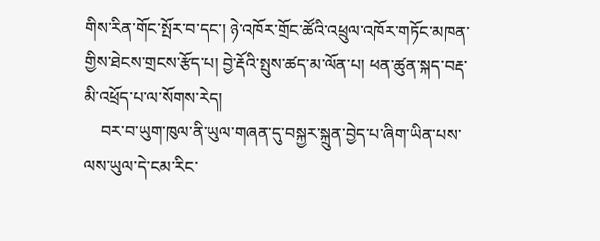གིས་རིན་གོང་སྤོར་བ་དང་། ཉེ་འཁོར་གྲོང་ཚོའི་འཕྲུལ་འཁོར་གཏོང་མཁན་གྱིས་ཐེངས་གྲངས་རྩོད་པ། བྱེ་རྡོའི་སྤུས་ཚད་མ་ལོན་པ། ཕན་ཚུན་སྐད་བརྡ་མི་འཕྲོད་པ་ལ་སོགས་རེད།
    བར་བ་ཡུག་ཁུལ་ནི་ཡུལ་གཞན་དུ་བསྐྱར་སྐྲུན་བྱེད་པ་ཞིག་ཡིན་པས་ལས་ཡུལ་དེ་ངམ་རིང་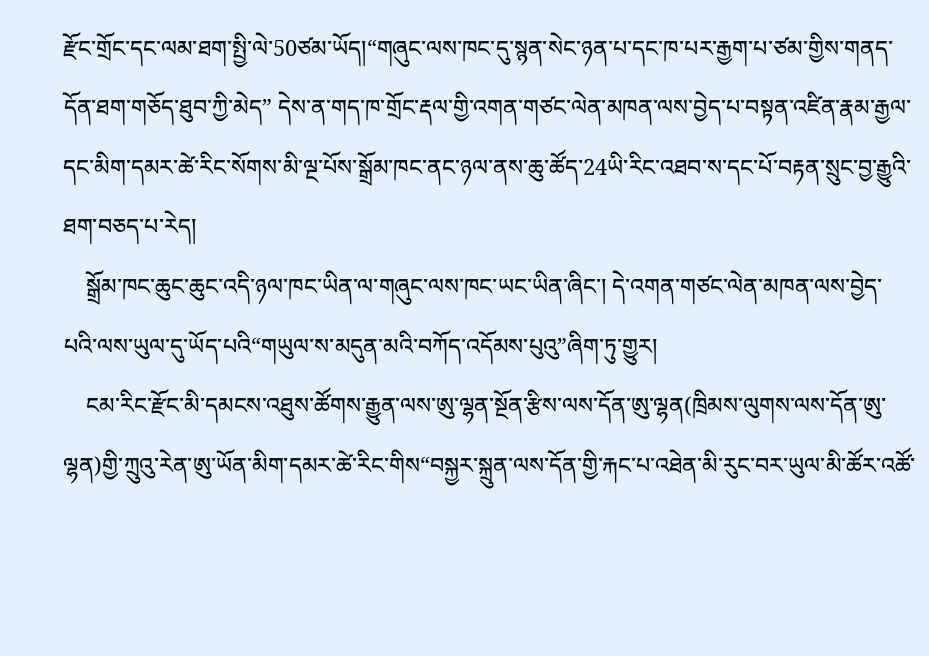རྫོང་གྲོང་དང་ལམ་ཐག་སྤྱི་ལེ་50ཙམ་ཡོད།“གཞུང་ལས་ཁང་དུ་སྙན་སེང་ཉན་པ་དང་ཁ་པར་རྒྱག་པ་ཙམ་གྱིས་གནད་དོན་ཐག་གཅོད་ཐུབ་ཀྱི་མེད” དེས་ན་གད་ཁ་གྲོང་རྡལ་གྱི་འགན་གཙང་ལེན་མཁན་ལས་བྱེད་པ་བསྟན་འཛིན་རྣམ་རྒྱལ་དང་མིག་དམར་ཚེ་རིང་སོགས་མི་ལྔ་པོས་སྒྲོམ་ཁང་ནང་ཉལ་ནས་ཆུ་ཚོད་24ཡི་རིང་འཐབ་ས་དང་པོ་བརྟན་སྲུང་བྱ་རྒྱུའི་ཐག་བཅད་པ་རེད།
    སྒྲོམ་ཁང་ཆུང་ཆུང་འདི་ཉལ་ཁང་ཡིན་ལ་གཞུང་ལས་ཁང་ཡང་ཡིན་ཞིང་། དེ་འགན་གཙང་ལེན་མཁན་ལས་བྱེད་པའི་ལས་ཡུལ་དུ་ཡོད་པའི“གཡུལ་ས་མདུན་མའི་བཀོད་འདོམས་པུའུ”ཞིག་ཏུ་གྱུར།
    ངམ་རིང་རྫོང་མི་དམངས་འཐུས་ཚོགས་རྒྱུན་ལས་ཨུ་ལྷན་སྔོན་རྩིས་ལས་དོན་ཨུ་ལྷན(ཁྲིམས་ལུགས་ལས་དོན་ཨུ་ལྷན)གྱི་ཀྲུའུ་རེན་ཨུ་ཡོན་མིག་དམར་ཚེ་རིང་གིས“བསྐྱར་སྐྲུན་ལས་དོན་གྱི་རྐང་པ་འཐེན་མི་རུང་བར་ཡུལ་མི་ཚོར་འཚོ་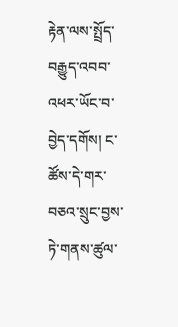རྟེན་ལས་སྤྲོད་བརྒྱུད་འབབ་འཕར་ཡོང་བ་བྱེད་དགོས། ང་ཚོས་དེ་གར་བཅའ་སྲུང་བྱས་ཏེ་གནས་ཚུལ་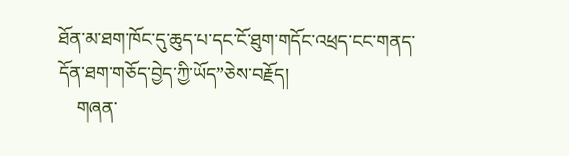ཐོན་མ་ཐག་ཁོང་དུ་ཆུད་པ་དང་ངོ་ཐུག་གདོང་འཕྲད་ངང་གནད་དོན་ཐག་གཅོད་བྱེད་ཀྱི་ཡོད”ཅེས་བརྗོད།
    གཞན་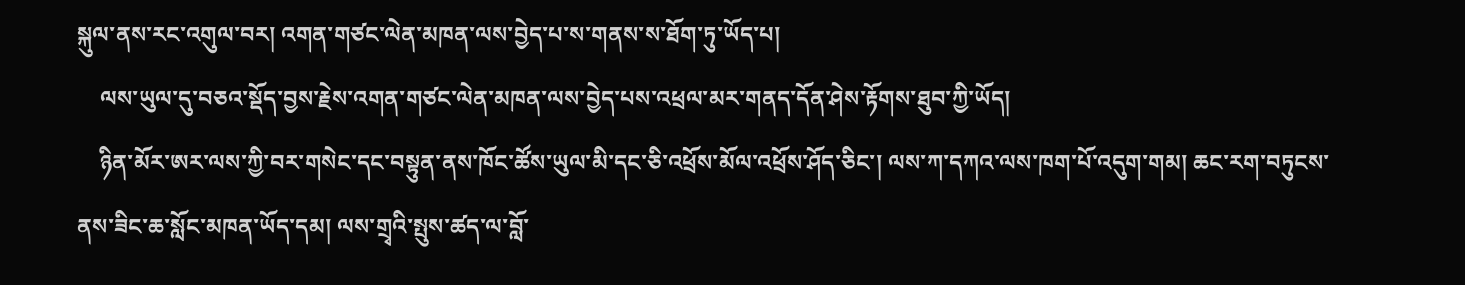སྐུལ་ནས་རང་འགུལ་བར། འགན་གཙང་ལེན་མཁན་ལས་བྱེད་པ་ས་གནས་ས་ཐོག་ཏུ་ཡོད་པ།
    ལས་ཡུལ་དུ་བཅའ་སྡོད་བྱས་རྗེས་འགན་གཙང་ལེན་མཁན་ལས་བྱེད་པས་འཕྲལ་མར་གནད་དོན་ཤེས་རྟོགས་ཐུབ་ཀྱི་ཡོད།
    ཉིན་མོར་ཨར་ལས་ཀྱི་བར་གསེང་དང་བསྟུན་ནས་ཁོང་ཚོས་ཡུལ་མི་དང་ཅི་འཕྲོས་མོལ་འཕྲོས་ཤོད་ཅིང་། ལས་ཀ་དཀའ་ལས་ཁག་པོ་འདུག་གམ། ཆང་རག་བཏུངས་ནས་ཟིང་ཆ་སློང་མཁན་ཡོད་དམ། ལས་གྲྭའི་སྤུས་ཚད་ལ་བློ་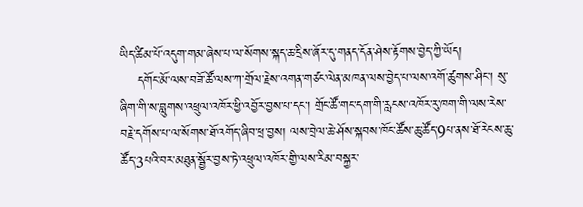ཡིད་ཚིམ་པོ་འདུག་གམ་ཞེས་པ་ལ་སོགས་སྐད་ཆ་དྲིས་ཞོར་དུ་གནད་དོན་ཤེས་རྟོགས་བྱེད་ཀྱི་ཡོད།
    དགོང་མོ་ལས་བཟོ་ཚོ་ལས་ཀ་གྲོལ་རྗེས་འགན་གཙང་ལེན་མཁན་ལས་བྱེད་པ་ལས་འགོ་ཚུགས་ཤིང་། སུ་ཞིག་གི་ས་བླུགས་འཕྲུལ་འཁོར་ཕྱི་འབྱོར་བྱས་པ་དང་། གྲོང་ཚོ་གང་དག་གི་རླངས་འཁོར་རུ་ཁག་གི་ལས་རེས་བརྗེ་དགོས་པ་ལ་སོགས་ཐོ་འགོད་ཞིབ་ཕྲ་བྱས། ལས་བྲེལ་ཆེ་ཤོས་སྐབས་ཁོང་ཚོས་ཆུ་ཚོད་9པ་ནས་ཐོ་རེངས་ཆུ་ཚོད་3པའི་བར་མཐུན་སྦྱོར་བྱས་ཏེ་འཕྲུལ་འཁོར་གྱི་ལས་རིམ་བསྐྱར་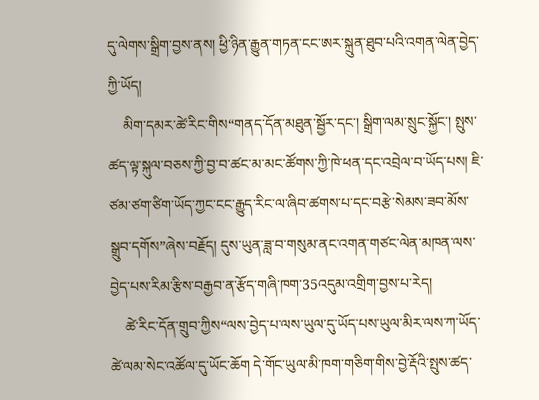དུ་ལེགས་སྒྲིག་བྱས་ནས། ཕྱི་ཉིན་རྒྱུན་གཏན་ངང་ཨར་སྐྲུན་ཐུབ་པའི་འགན་ལེན་བྱེད་ཀྱི་ཡོད།
    མིག་དམར་ཚེ་རིང་གིས“གནད་དོན་མཐུན་སྦྱོར་དང་། སྒྲིག་ལམ་སྲུང་སྐྱོང་། སྤུས་ཚད་ལྟ་སྐུལ་བཅས་ཀྱི་བྱ་བ་ཚང་མ་མང་ཚོགས་ཀྱི་ཁེ་ཕན་དང་འབྲེལ་བ་ཡོད་པས། ཇི་ཙམ་ཙག་ཙིག་ཡོད་ཀྱང་ངང་རྒྱུད་རིང་ལ་ཞིབ་ཚགས་པ་དང་བརྩེ་སེམས་ཟབ་མོས་སྒྲུབ་དགོས”ཞེས་བརྗོད། དུས་ཡུན་ཟླ་བ་གསུམ་ནང་འགན་གཙང་ལེན་མཁན་ལས་བྱེད་པས་རིམ་རྩིས་བརྒྱབ་ན་རྩོད་གཞི་ཁག་35འདུམ་འགྲིག་བྱས་པ་རེད།
    ཚེ་རིང་དོན་གྲུབ་ཀྱིས“ལས་བྱེད་པ་ལས་ཡུལ་དུ་ཡོད་པས་ཡུལ་མིར་ལས་ཀ་ཡོད་ཚེ་ལམ་སེང་འཚོལ་དུ་ཡོང་ཆོག དེ་གོང་ཡུལ་མི་ཁག་གཅིག་གིས་བྱེ་རྡོའི་སྤུས་ཚད་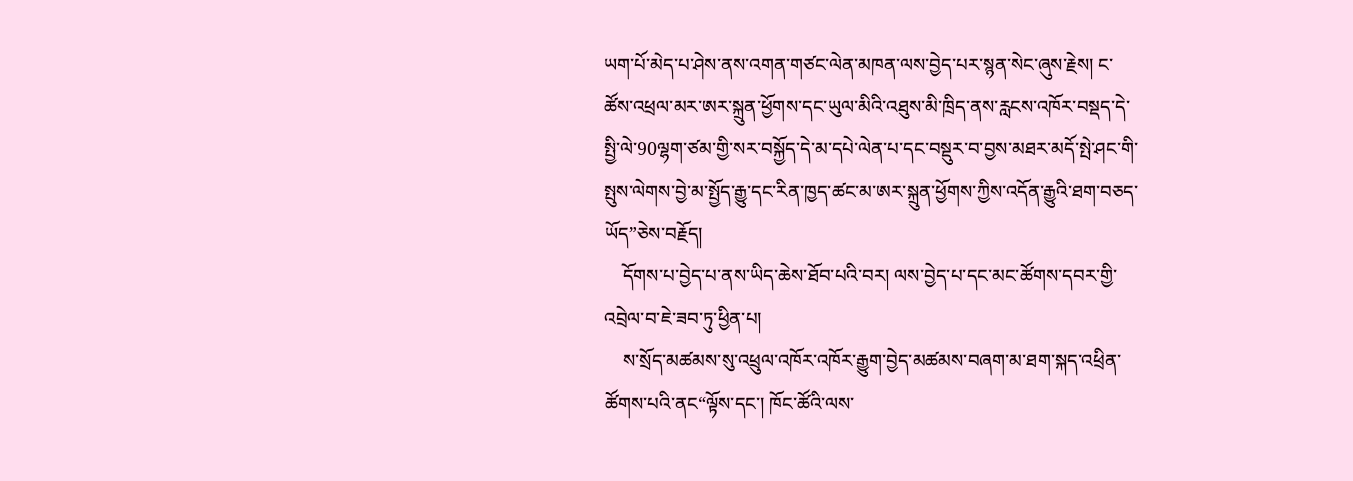ཡག་པོ་མེད་པ་ཤེས་ནས་འགན་གཙང་ལེན་མཁན་ལས་བྱེད་པར་སྙན་སེང་ཞུས་རྗེས། ང་ཚོས་འཕྲལ་མར་ཨར་སྐྲུན་ཕྱོགས་དང་ཡུལ་མིའི་འཐུས་མི་ཁྲིད་ནས་རླངས་འཁོར་བསྡད་དེ་སྤྱི་ལེ་90ལྷག་ཙམ་གྱི་སར་བསྐྱོད་དེ་མ་དཔེ་ལེན་པ་དང་བསྡུར་བ་བྱས་མཐར་མདོ་སྤེ་ཤང་གི་སྤུས་ལེགས་བྱེ་མ་སྤྱོད་རྒྱུ་དང་རིན་ཁྱད་ཚང་མ་ཨར་སྐྲུན་ཕྱོགས་ཀྱིས་འདོན་རྒྱུའི་ཐག་བཅད་ཡོད”ཅེས་བརྗོད།
    དོགས་པ་བྱེད་པ་ནས་ཡིད་ཆེས་ཐོབ་པའི་བར། ལས་བྱེད་པ་དང་མང་ཚོགས་དབར་གྱི་འབྲེལ་བ་ཇེ་ཟབ་ཏུ་ཕྱིན་པ།
    ས་སྲོད་མཚམས་སུ་འཕྲུལ་འཁོར་འཁོར་རྒྱུག་བྱེད་མཚམས་བཞག་མ་ཐག་སྐད་འཕྲིན་ཚོགས་པའི་ནང“ལྟོས་དང་། ཁོང་ཚོའི་ལས་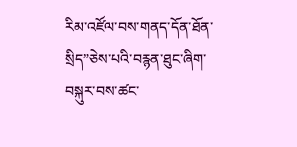རིམ་འཛོལ་བས་གནད་དོན་ཐོན་སྲིད”ཅེས་པའི་བརྙན་ཐུང་ཞིག་བསྐུར་བས་ཚང་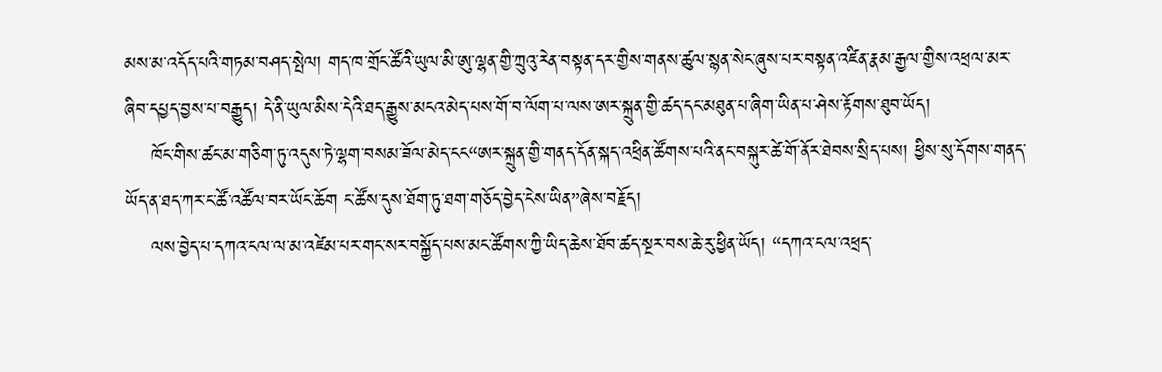མས་མ་འདོད་པའི་གཏམ་བཤད་སྤེལ། གད་ཁ་གྲོང་ཚོའི་ཡུལ་མི་ཨུ་ལྷན་གྱི་ཀྲུའུ་རེན་བསྟན་དར་གྱིས་གནས་ཚུལ་སྙན་སེང་ཞུས་པར་བསྟན་འཛིན་རྣམ་རྒྱལ་གྱིས་འཕྲལ་མར་ཞིབ་དཔྱད་བྱས་པ་བརྒྱུད། དེ་ནི་ཡུལ་མིས་དེའི་ཐད་རྒྱུས་མངའ་མེད་པས་གོ་བ་ལོག་པ་ལས་ཨར་སྐྲུན་གྱི་ཚད་དང་མཐུན་པ་ཞིག་ཡིན་པ་ཤེས་རྟོགས་ཐུབ་ཡོད།
    ཁོང་གིས་ཚང་མ་གཅིག་ཏུ་འདུས་ཏེ་ལྷག་བསམ་ཟོལ་མེད་ངང“ཨར་སྐྲུན་གྱི་གནད་དོན་སྐད་འཕྲིན་ཚོགས་པའི་ནང་བསྐུར་ཚེ་གོ་ནོར་ཐེབས་སྲིད་པས། ཕྱིས་སུ་དོགས་གནད་ཡོད་ན་ཐད་ཀར་ང་ཚོ་འཚོལ་བར་ཡོང་ཆོག ང་ཚོས་དུས་ཐོག་ཏུ་ཐག་གཅོད་བྱེད་ངེས་ཡིན”ཞེས་བརྗོད།
    ལས་བྱེད་པ་དཀའ་ངལ་ལ་མ་འཛེམ་པར་གང་སར་བསྐྱོད་པས་མང་ཚོགས་ཀྱི་ཡིད་ཆེས་ཐོབ་ཚད་སྔར་བས་ཆེ་རུ་ཕྱིན་ཡོད། “དཀའ་ངལ་འཕྲད་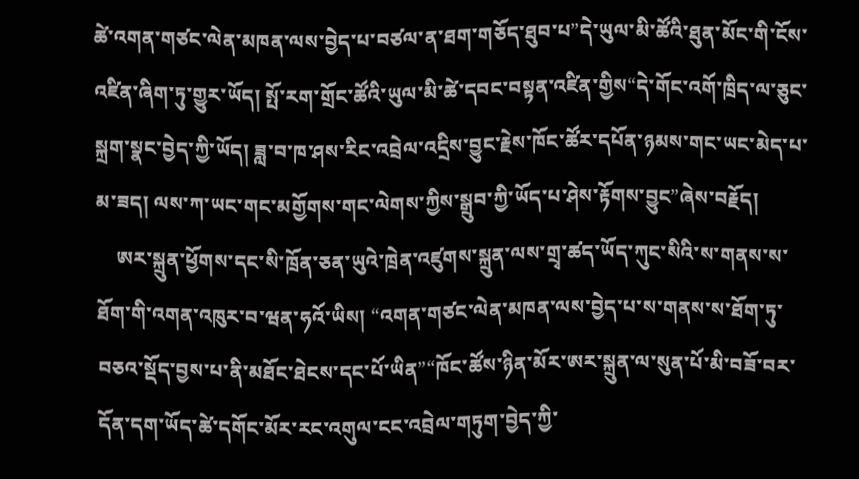ཚེ་འགན་གཙང་ལེན་མཁན་ལས་བྱེད་པ་བཙལ་ན་ཐག་གཅོད་ཐུབ་པ”དེ་ཡུལ་མི་ཚོའི་ཐུན་མོང་གི་ངོས་འཛིན་ཞིག་ཏུ་གྱུར་ཡོད། སྤོ་རག་གྲོང་ཚོའི་ཡུལ་མི་ཚེ་དབང་བསྟན་འཛིན་གྱིས“དེ་གོང་འགོ་ཁྲིད་ལ་ཅུང་སྐྲག་སྣང་བྱེད་ཀྱི་ཡོད། ཟླ་བ་ཁ་ཤས་རིང་འབྲེལ་འདྲིས་བྱུང་རྗེས་ཁོང་ཚོར་དཔོན་ཉམས་གང་ཡང་མེད་པ་མ་ཟད། ལས་ཀ་ཡང་གང་མགྱོགས་གང་ལེགས་ཀྱིས་སྒྲུབ་ཀྱི་ཡོད་པ་ཤེས་རྟོགས་བྱུང”ཞེས་བརྗོད།
    ཨར་སྐྲུན་ཕྱོགས་དང་སི་ཁྲོན་ཅན་ཡུའེ་ཁྲེན་འཛུགས་སྐྲུན་ལས་གྲྭ་ཚད་ཡོད་ཀུང་སིའི་ས་གནས་ས་ཐོག་གི་འགན་འཁུར་བ་ཝན་ཧའོ་ཡིས། “འགན་གཙང་ལེན་མཁན་ལས་བྱེད་པ་ས་གནས་ས་ཐོག་ཏུ་བཅའ་སྡོད་བྱས་པ་ནི་མཐོང་ཐེངས་དང་པོ་ཡིན”“ཁོང་ཚོས་ཉིན་མོར་ཨར་སྐྲུན་ལ་སུན་པོ་མི་བཟོ་བར་དོན་དག་ཡོད་ཚེ་དགོང་མོར་རང་འགུལ་ངང་འབྲེལ་གཏུག་བྱེད་ཀྱི་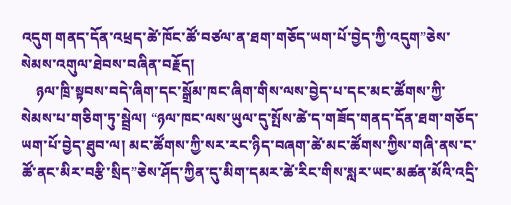འདུག གནད་དོན་འཕྲད་ཚེ་ཁོང་ཚོ་བཙལ་ན་ཐག་གཅོད་ཡག་པོ་བྱེད་ཀྱི་འདུག”ཅེས་སེམས་འགུལ་ཐེབས་བཞིན་བརྗོད།
    ཉལ་ཁྲི་སྟབས་བདེ་ཞིག་དང་སྒྲོམ་ཁང་ཞིག་གིས་ལས་བྱེད་པ་དང་མང་ཚོགས་ཀྱི་སེམས་པ་གཅིག་ཏུ་སྦྲེལ། “ཉལ་ཁང་ལས་ཡུལ་དུ་སྤོས་ཚེ་ད་གཟོད་གནད་དོན་ཐག་གཅོད་ཡག་པོ་བྱེད་ཐུབ་ལ། མང་ཚོགས་ཀྱི་སར་རང་ཉིད་བཞག་ཚེ་མང་ཚོགས་ཀྱིས་གཞི་ནས་ང་ཚོ་ནང་མིར་བརྩི་སྲིད”ཅེས་ཤོད་ཀྱིན་དུ་མིག་དམར་ཚེ་རིང་གིས་སླར་ཡང་མཚན་མོའི་འདྲི་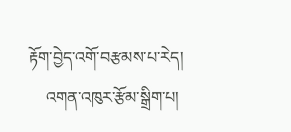རྟོག་བྱེད་འགོ་བརྩམས་པ་རེད།
    འགན་འཁུར་རྩོམ་སྒྲིག་པ།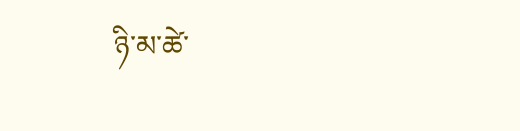ཉི་མ་ཚེ་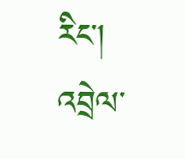རིང་།
འབྲེལ་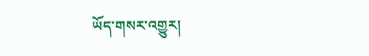ཡོད་གསར་འགྱུར།